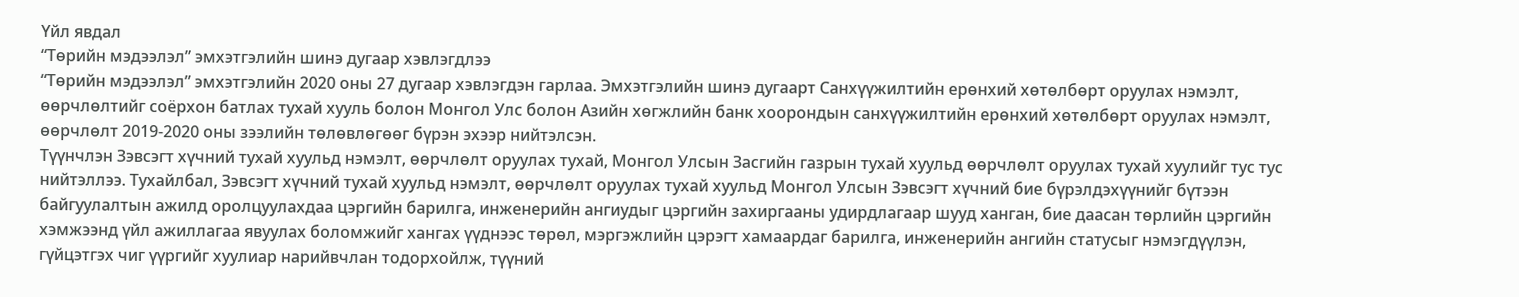Үйл явдал
“Төрийн мэдээлэл” эмхэтгэлийн шинэ дугаар хэвлэгдлээ
“Төрийн мэдээлэл” эмхэтгэлийн 2020 оны 27 дугаар хэвлэгдэн гарлаа. Эмхэтгэлийн шинэ дугаарт Санхүүжилтийн ерөнхий хөтөлбөрт оруулах нэмэлт, өөрчлөлтийг соёрхон батлах тухай хууль болон Монгол Улс болон Азийн хөгжлийн банк хоорондын санхүүжилтийн ерөнхий хөтөлбөрт оруулах нэмэлт, өөрчлөлт 2019-2020 оны зээлийн төлөвлөгөөг бүрэн эхээр нийтэлсэн.
Түүнчлэн Зэвсэгт хүчний тухай хуульд нэмэлт, өөрчлөлт оруулах тухай, Монгол Улсын Засгийн газрын тухай хуульд өөрчлөлт оруулах тухай хуулийг тус тус нийтэллээ. Тухайлбал, Зэвсэгт хүчний тухай хуульд нэмэлт, өөрчлөлт оруулах тухай хуульд Монгол Улсын Зэвсэгт хүчний бие бүрэлдэхүүнийг бүтээн байгуулалтын ажилд оролцуулахдаа цэргийн барилга, инженерийн ангиудыг цэргийн захиргааны удирдлагаар шууд ханган, бие даасан төрлийн цэргийн хэмжээнд үйл ажиллагаа явуулах боломжийг хангах үүднээс төрөл, мэргэжлийн цэрэгт хамаардаг барилга, инженерийн ангийн статусыг нэмэгдүүлэн, гүйцэтгэх чиг үүргийг хуулиар нарийвчлан тодорхойлж, түүний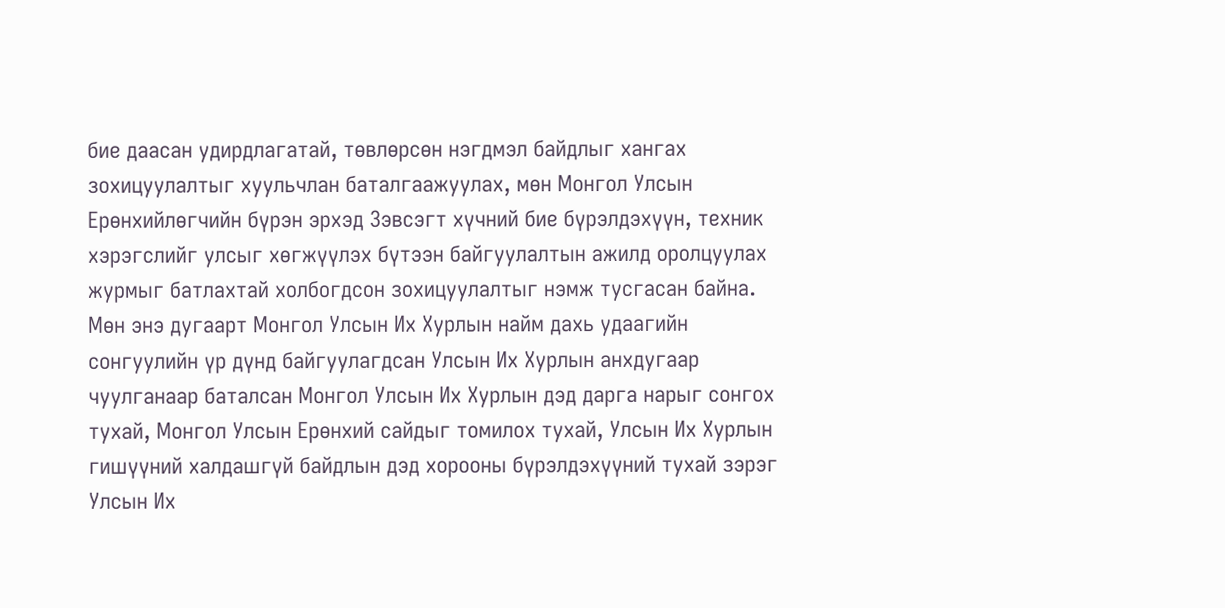бие даасан удирдлагатай, төвлөрсөн нэгдмэл байдлыг хангах зохицуулалтыг хуульчлан баталгаажуулах, мөн Монгол Улсын Ерөнхийлөгчийн бүрэн эрхэд Зэвсэгт хүчний бие бүрэлдэхүүн, техник хэрэгслийг улсыг хөгжүүлэх бүтээн байгуулалтын ажилд оролцуулах журмыг батлахтай холбогдсон зохицуулалтыг нэмж тусгасан байна.
Мөн энэ дугаарт Монгол Улсын Их Хурлын найм дахь удаагийн сонгуулийн үр дүнд байгуулагдсан Улсын Их Хурлын анхдугаар чуулганаар баталсан Монгол Улсын Их Хурлын дэд дарга нарыг сонгох тухай, Монгол Улсын Ерөнхий сайдыг томилох тухай, Улсын Их Хурлын гишүүний халдашгүй байдлын дэд хорооны бүрэлдэхүүний тухай зэрэг Улсын Их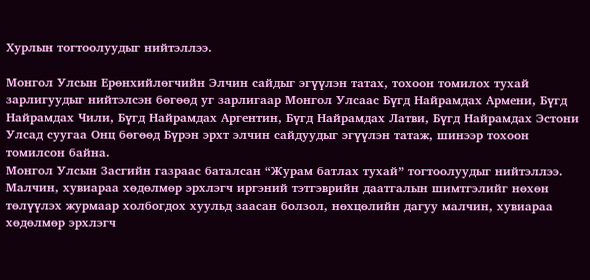Хурлын тогтоолуудыг нийтэллээ.

Монгол Улсын Ерөнхийлөгчийн Элчин сайдыг эгүүлэн татах, тохоон томилох тухай зарлигуудыг нийтэлсэн бөгөөд уг зарлигаар Монгол Улсаас Бүгд Найрамдах Армени, Бүгд Найрамдах Чили, Бүгд Найрамдах Аргентин, Бүгд Найрамдах Латви, Бүгд Найрамдах Эстони Улсад суугаа Онц бөгөөд Бүрэн эрхт элчин сайдуудыг эгүүлэн татаж, шинээр тохоон томилсон байна.
Монгол Улсын Засгийн газраас баталсан “Журам батлах тухай” тогтоолуудыг нийтэллээ. Малчин, хувиараа хөдөлмөр эрхлэгч иргэний тэтгэврийн даатгалын шимтгэлийг нөхөн төлүүлэх журмаар холбогдох хуульд заасан болзол, нөхцөлийн дагуу малчин, хувиараа хөдөлмөр эрхлэгч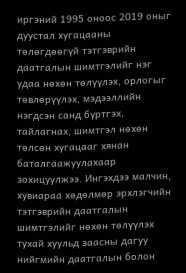иргэний 1995 оноос 2019 оныг дуустал хугацааны төлөгдөөгүй тэтгэврийн даатгалын шимтгэлийг нэг удаа нөхөн төлүүлэх, орлогыг төвлөрүүлэх, мэдээллийн нэгдсэн санд бүртгэх, тайлагнах, шимтгэл нөхөн төлсөн хугацааг хянан баталгаажуулахаар зохицуулжээ. Ингэхдээ малчин, хувиараа хөдөлмөр эрхлэгчийн тэтгэврийн даатгалын шимтгэлийг нөхөн төлүүлэх тухай хуульд заасны дагуу нийгмийн даатгалын болон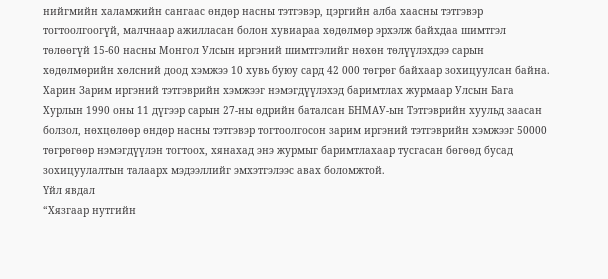нийгмийн халамжийн сангаас өндөр насны тэтгэвэр, цэргийн алба хаасны тэтгэвэр тогтоолгоогүй, малчнаар ажилласан болон хувиараа хөдөлмөр эрхэлж байхдаа шимтгэл төлөөгүй 15-60 насны Монгол Улсын иргэний шимтгэлийг нөхөн төлүүлэхдээ сарын хөдөлмөрийн хөлсний доод хэмжээ 10 хувь буюу сард 42 000 төгрөг байхаар зохицуулсан байна.
Харин Зарим иргэний тэтгэврийн хэмжээг нэмэгдүүлэхэд баримтлах журмаар Улсын Бага Хурлын 1990 оны 11 дүгээр сарын 27-ны өдрийн баталсан БНМАУ-ын Тэтгэврийн хуульд заасан болзол, нөхцөлөөр өндөр насны тэтгэвэр тогтоолгосон зарим иргэний тэтгэврийн хэмжээг 50000 төгрөгөөр нэмэгдүүлэн тогтоох, хянахад энэ журмыг баримтлахаар тусгасан бөгөөд бусад зохицуулалтын талаарх мэдээллийг эмхэтгэлээс авах боломжтой.
Үйл явдал
“Хязгаар нутгийн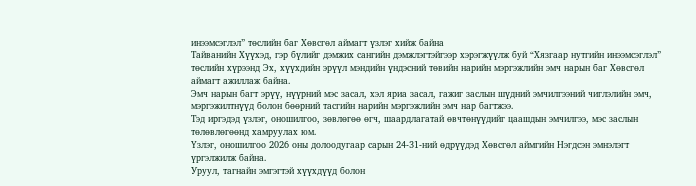инээмсэглэл” төслийн баг Хөвсгөл аймагт үзлэг хийж байна
Тайванийн Хүүхэд, гэр бүлийг дэмжих сангийн дэмжлэгтэйгээр хэрэгжүүлж буй “Хязгаар нутгийн инээмсэглэл” төслийн хүрээнд Эх, хүүхдийн эрүүл мэндийн үндэсний төвийн нарийн мэргэжлийн эмч нарын баг Хөвсгөл аймагт ажиллаж байна.
Эмч нарын багт эрүү, нүүрний мэс засал, хэл яриа засал, гажиг заслын шүдний эмчилгээний чиглэлийн эмч, мэргэжилтнүүд болон бөөрний тасгийн нарийн мэргэжлийн эмч нар багтжээ.
Тэд иргэдэд үзлэг, оношилгоо, зөвлөгөө өгч, шаардлагатай өвчтөнүүдийг цаашдын эмчилгээ, мэс заслын төлөвлөгөөнд хамруулах юм.
Үзлэг, оношилгоо 2026 оны долоодугаар сарын 24-31-ний өдрүүдэд Хөвсгөл аймгийн Нэгдсэн эмнэлэгт үргэлжилж байна.
Уруул, тагнайн эмгэгтэй хүүхдүүд болон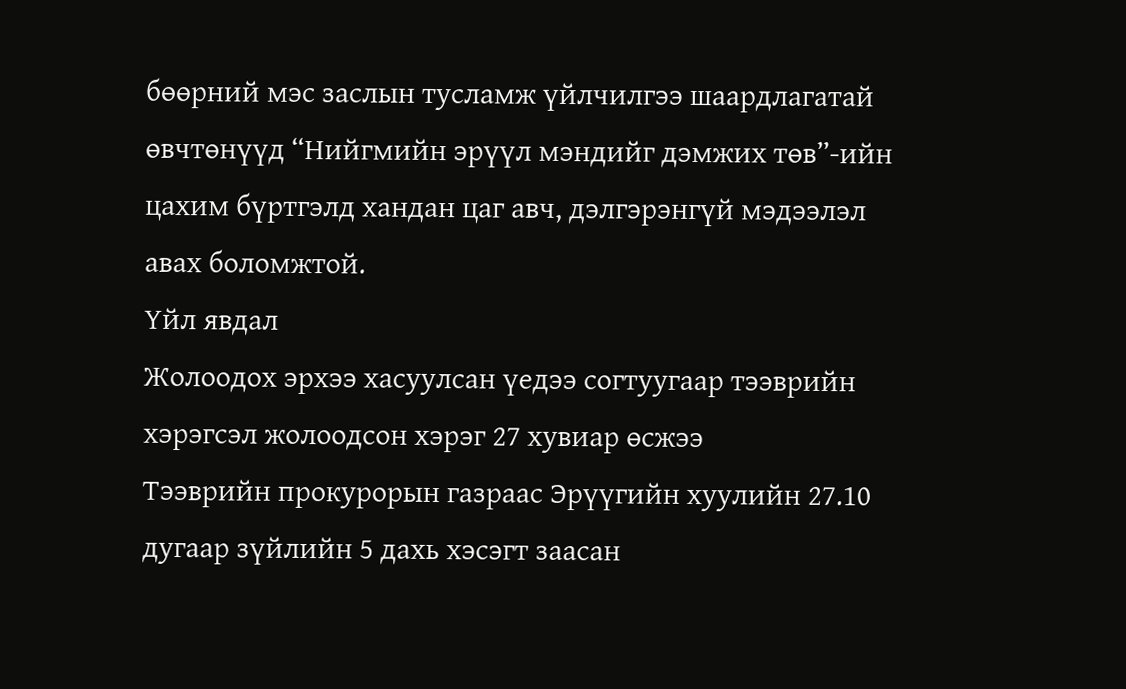бөөрний мэс заслын тусламж үйлчилгээ шаардлагатай өвчтөнүүд “Нийгмийн эрүүл мэндийг дэмжих төв”-ийн цахим бүртгэлд хандан цаг авч, дэлгэрэнгүй мэдээлэл авах боломжтой.
Үйл явдал
Жолоодох эрхээ хасуулсан үедээ согтуугаар тээврийн хэрэгсэл жолоодсон хэрэг 27 хувиар өсжээ
Тээврийн прокурорын газраас Эрүүгийн хуулийн 27.10 дугаар зүйлийн 5 дахь хэсэгт заасан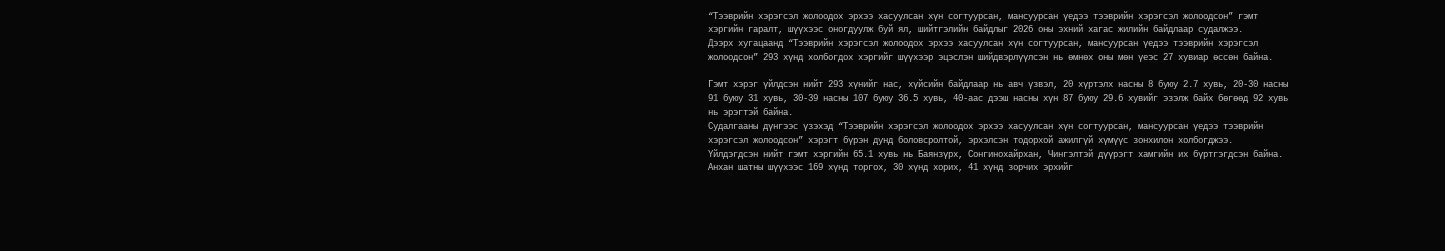“Тээврийн хэрэгсэл жолоодох эрхээ хасуулсан хүн согтуурсан, мансуурсан үедээ тээврийн хэрэгсэл жолоодсон” гэмт хэргийн гаралт, шүүхээс оногдуулж буй ял, шийтгэлийн байдлыг 2026 оны эхний хагас жилийн байдлаар судалжээ.
Дээрх хугацаанд “Тээврийн хэрэгсэл жолоодох эрхээ хасуулсан хүн согтуурсан, мансуурсан үедээ тээврийн хэрэгсэл жолоодсон” 293 хүнд холбогдох хэргийг шүүхээр эцэслэн шийдвэрлүүлсэн нь өмнөх оны мөн үеэс 27 хувиар өссөн байна.

Гэмт хэрэг үйлдсэн нийт 293 хүнийг нас, хүйсийн байдлаар нь авч үзвэл, 20 хүртэлх насны 8 буюу 2.7 хувь, 20-30 насны 91 буюу 31 хувь, 30-39 насны 107 буюу 36.5 хувь, 40-аас дээш насны хүн 87 буюу 29.6 хувийг эзэлж байх бөгөөд 92 хувь нь эрэгтэй байна.
Судалгааны дүнгээс үзэхэд “Тээврийн хэрэгсэл жолоодох эрхээ хасуулсан хүн согтуурсан, мансуурсан үедээ тээврийн хэрэгсэл жолоодсон” хэрэгт бүрэн дунд боловсролтой, эрхэлсэн тодорхой ажилгүй хүмүүс зонхилон холбогджээ.
Үйлдэгдсэн нийт гэмт хэргийн 65.1 хувь нь Баянзүрх, Сонгинохайрхан, Чингэлтэй дүүрэгт хамгийн их бүртгэгдсэн байна.
Анхан шатны шүүхээс 169 хүнд торгох, 30 хүнд хорих, 41 хүнд зорчих эрхийг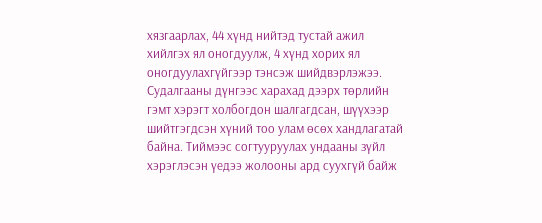хязгаарлах, 44 хүнд нийтэд тустай ажил хийлгэх ял оногдуулж, 4 хүнд хорих ял оногдуулахгүйгээр тэнсэж шийдвэрлэжээ.
Судалгааны дүнгээс харахад дээрх төрлийн гэмт хэрэгт холбогдон шалгагдсан, шүүхээр шийтгэгдсэн хүний тоо улам өсөх хандлагатай байна. Тиймээс согтууруулах ундааны зүйл хэрэглэсэн үедээ жолооны ард суухгүй байж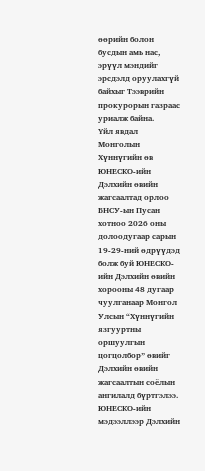өөрийн болон бусдын амь нас, эрүүл мэндийг эрсдэлд оруулахгүй байхыг Тээврийн прокурорын газраас уриалж байна.
Үйл явдал
Монголын Хүннүгийн өв ЮНЕСКО-ийн Дэлхийн өвийн жагсаалтад орлоо
БНСУ-ын Пусан хотноо 2026 оны долоодугаар сарын 19-29-ний өдрүүдэд болж буй ЮНЕСКО-ийн Дэлхийн өвийн хорооны 48 дугаар чуулганаар Монгол Улсын “Хүннүгийн язгууртны оршуулгын цогцолбор” өвийг Дэлхийн өвийн жагсаалтын соёлын ангилалд бүртгэлээ.
ЮНЕСКО-ийн мэдээллээр Дэлхийн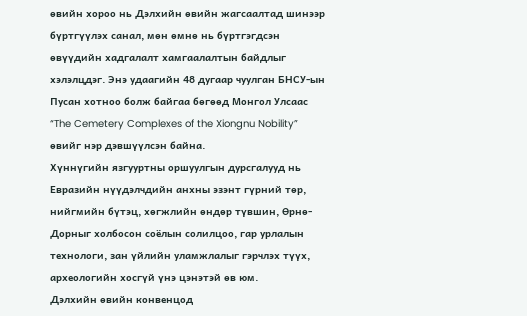өвийн хороо нь Дэлхийн өвийн жагсаалтад шинээр бүртгүүлэх санал, мөн өмнө нь бүртгэгдсэн өвүүдийн хадгалалт хамгаалалтын байдлыг хэлэлцдэг. Энэ удаагийн 48 дугаар чуулган БНСУ-ын Пусан хотноо болж байгаа бөгөөд Монгол Улсаас “The Cemetery Complexes of the Xiongnu Nobility” өвийг нэр дэвшүүлсэн байна.
Хүннүгийн язгууртны оршуулгын дурсгалууд нь Евразийн нүүдэлчдийн анхны эзэнт гүрний төр, нийгмийн бүтэц, хөгжлийн өндөр түвшин, Өрнө-Дорныг холбосон соёлын солилцоо, гар урлалын технологи, зан үйлийн уламжлалыг гэрчлэх түүх, археологийн хосгүй үнэ цэнэтэй өв юм.
Дэлхийн өвийн конвенцод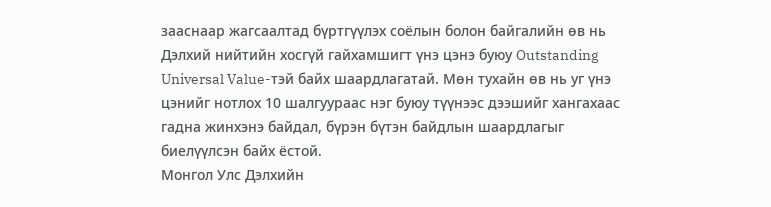зааснаар жагсаалтад бүртгүүлэх соёлын болон байгалийн өв нь Дэлхий нийтийн хосгүй гайхамшигт үнэ цэнэ буюу Outstanding Universal Value-тэй байх шаардлагатай. Мөн тухайн өв нь уг үнэ цэнийг нотлох 10 шалгуураас нэг буюу түүнээс дээшийг хангахаас гадна жинхэнэ байдал, бүрэн бүтэн байдлын шаардлагыг биелүүлсэн байх ёстой.
Монгол Улс Дэлхийн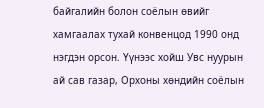байгалийн болон соёлын өвийг хамгаалах тухай конвенцод 1990 онд нэгдэн орсон. Үүнээс хойш Увс нуурын ай сав газар, Орхоны хөндийн соёлын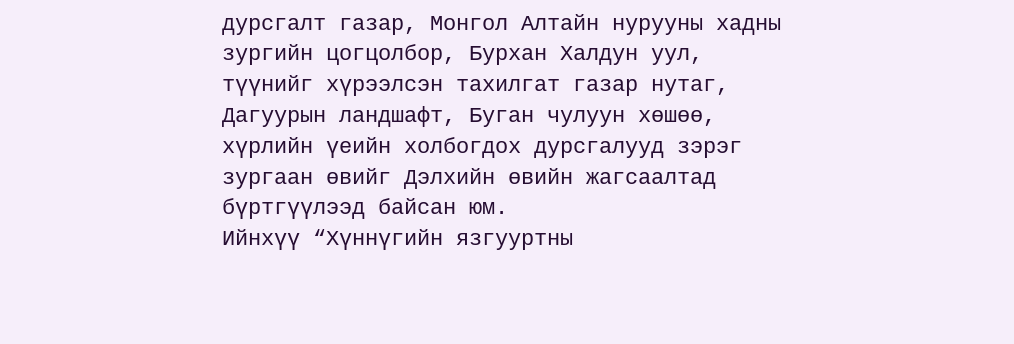дурсгалт газар, Монгол Алтайн нурууны хадны зургийн цогцолбор, Бурхан Халдун уул, түүнийг хүрээлсэн тахилгат газар нутаг, Дагуурын ландшафт, Буган чулуун хөшөө, хүрлийн үеийн холбогдох дурсгалууд зэрэг зургаан өвийг Дэлхийн өвийн жагсаалтад бүртгүүлээд байсан юм.
Ийнхүү “Хүннүгийн язгууртны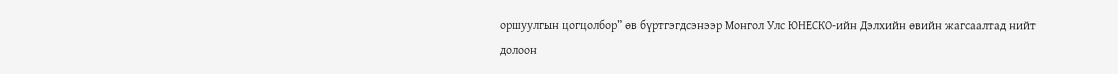оршуулгын цогцолбор” өв бүртгэгдсэнээр Монгол Улс ЮНЕСКО-ийн Дэлхийн өвийн жагсаалтад нийт долоон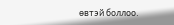өвтэй боллоо.